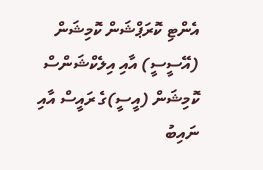އެންޓި ކޮރަޕްޝަން ކޮމިޝަން (އޭސީސީ) އާއި އިލެކްޝަންސް ކޮމިޝަން (އީސީ)ގެ ރައީސް އާއި ނައިބު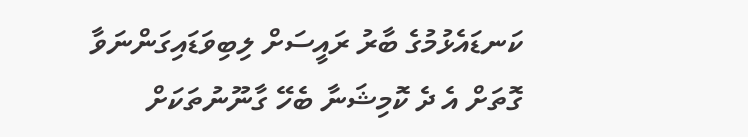ކަނޑައެޅުމުގެ ބާރު ރައީސަށް ލިބިވަޑައިގަންނަވާ ގޮތަށް އެ ދެ ކޮމިޝަނާ ބެހޭ ގާނޫނުތަކަށް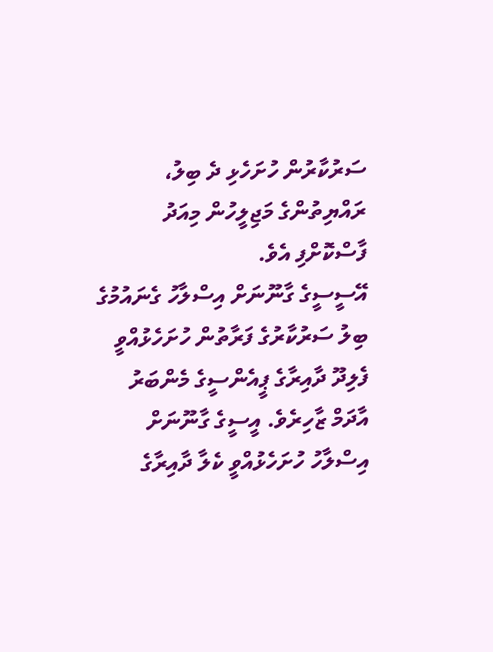ސަރުކާރުން ހުށަހެޅި ދެ ބިލު، ރައްޔިތުންގެ މަޖިލީހުން މިއަދު ފާސްކޮށްފި އެވެ.
އޭސީސީގެ ގާނޫނަށް އިސްލާހު ގެނައުމުގެ ބިލު ސަރުކާރުގެ ފަރާތުން ހުށަހެޅުއްވީ ފެލިދޫ ދާއިރާގެ ޕީއެންސީގެ މެންބަރު އާދަމް ޒާހިރެވެ. އީސީގެ ގާނޫނަށް އިސްލާހު ހުށަހެޅުއްވީ ކެލާ ދާއިރާގެ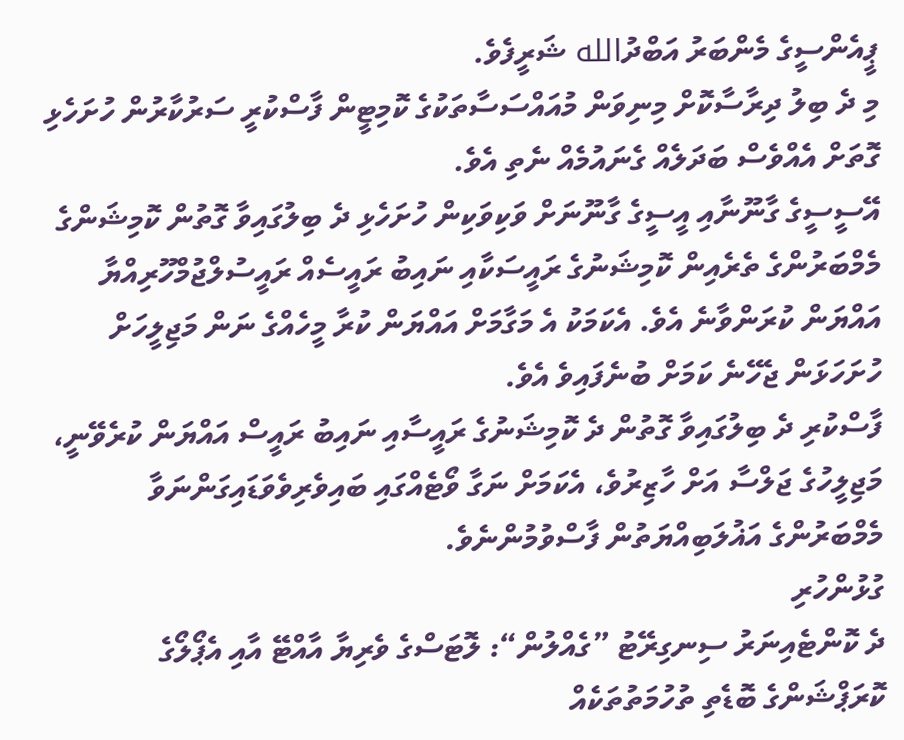ޕީއެންސީގެ މެންބަރު އަބްދުالله ޝަރީފެވެ.
މި ދެ ބިލު ދިރާސާކޮށް މިނިވަން މުއައްސަސާތަކުގެ ކޮމިޓީން ފާސްކުރީ ސަރުކާރުން ހުށަހެޅި ގޮތަށް އެއްވެސް ބަދަލެއް ގެނައުމެއް ނެތި އެވެ.
އޭސީސީގެ ގާނޫނާއި އީސީގެ ގާނޫނަށް ވަކިވަކިން ހުށަހެޅި ދެ ބިލުގައިވާ ގޮތުން ކޮމިޝަންގެ މެމްބަރުންގެ ތެރެއިން ކޮމިޝަނުގެ ރައީސަކާއި ނައިބު ރައީސެއް ރައީސުލްޖުމްހޫރިއްޔާ އައްޔަން ކުރަންވާނެ އެވެ. އެކަމަކު އެ މަގާމަށް އައްޔަން ކުރާ މީހެއްގެ ނަން މަޖިލީހަށް ހުށަހަޅަން ޖެހޭނެ ކަމަށް ބުނެފައިވެ އެވެ.
ފާސްކުރި ދެ ބިލުގައިވާ ގޮތުން ދެ ކޮމިޝަނުގެ ރައީސާއި ނައިބު ރައީސް އައްޔަން ކުރެވޭނީ، މަޖިލީހުގެ ޖަލްސާ އަށް ހާޒިރުވެ، އެކަމަށް ނަގާ ވޯޓެއްގައި ބައިވެރިވެވަޑައިގަންނަވާ މެމްބަރުންގެ އަޣުލަބިއްޔަތުން ފާސްވުމުންނެވެ.
ގުޅުންހުރި
ދެ ކޮންޓެއިނަރު ސިނގިރޭޓު ”ގެއްލުން“: ލޮޓަސްގެ ވެރިޔާ އާއްޓޭ އާއި އެޕޯލޯގެ
ކޮރަޕްޝަންގެ ބޮޑެތި ތުހުމަތުތަކެއް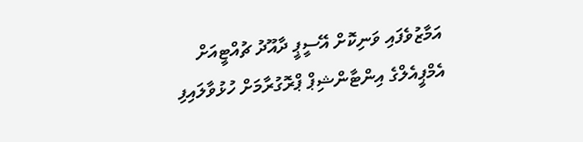އަމާޒުވެފައި ވަނިކޮށް އޭސީޕީ ދާއޫދު ޗުއްޓީއަށް
އެމްޕީއެލްގެ އިންޓާންޝިޕް ޕްރޮގުރާމަށް ހުޅުވާލައިފި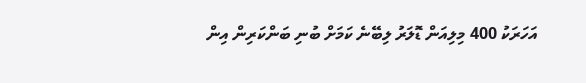އަހަރަކު 400 މިލިއަން ޑޮލަރު ލިބޭނެ ކަމަށް ބުނި ބަންކަރިން އިން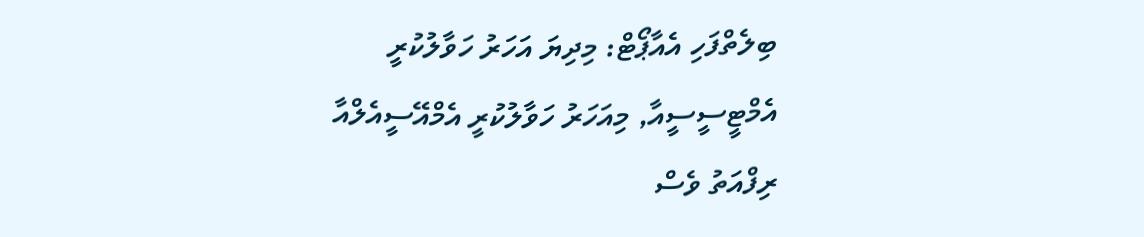ބިލެތްފަހި އެއާޕޯޓް: މިދިޔަ އަހަރު ހަވާލުކުރީ އެމްޓީސީސީއާ, މިއަހަރު ހަވާލުކުރީ އެމްއޭސީއެލްއާ
ރިފްއަތު ވެސް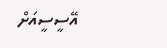އޭސީސީއަށް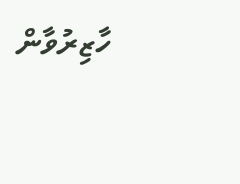ހާޒިރުވާން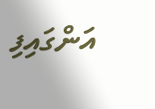އަންގައިފި